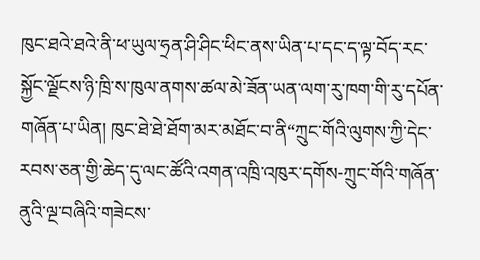ཁུང་ཐའེ་ཐའེ་ནི་ཕ་ཡུལ་ཧྲན་ཤི་ཤིང་ཕིང་ནས་ཡིན་པ་དང་ད་ལྟ་བོད་རང་སྐྱོང་ལྗོངས་ཉི་ཁྲི་ས་ཁུལ་ནགས་ཚལ་མེ་ཟོན་ཡན་ལག་རུ་ཁག་གི་རུ་དཔོན་གཞོན་པ་ཡིན། ཁུང་ཐེ་ཐེ་ཐོག་མར་མཐོང་བ་ནི“ཀྲུང་གོའི་ལུགས་ཀྱི་དེང་རབས་ཅན་གྱི་ཆེད་དུ་ལང་ཚོའི་འགན་འཁྲི་འཁུར་དགོས-ཀྲུང་གོའི་གཞོན་ནུའི་ལྔ་བཞིའི་གཟེངས་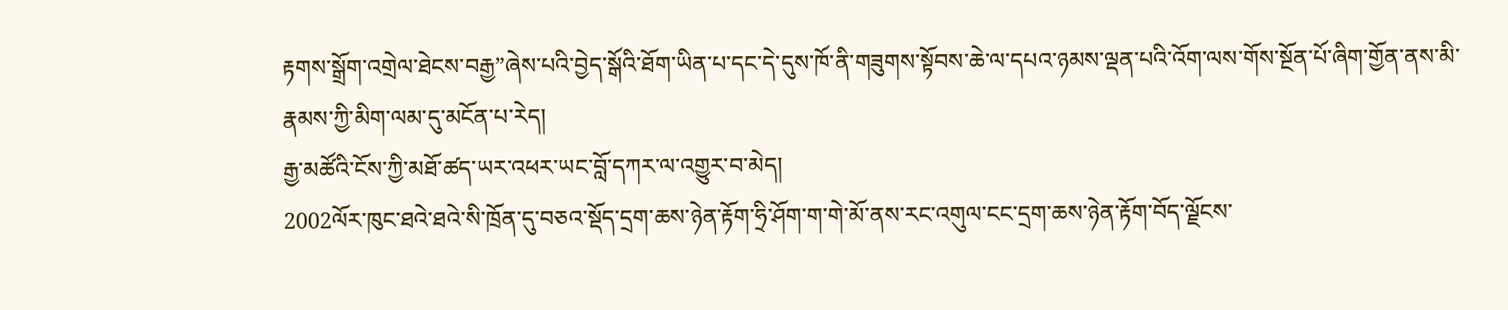རྟགས་སྒྲོག་འགྲེལ་ཐེངས་བརྒྱ”ཞེས་པའི་བྱེད་སྒོའི་ཐོག་ཡིན་པ་དང་དེ་དུས་ཁོ་ནི་གཟུགས་སྟོབས་ཆེ་ལ་དཔའ་ཉམས་ལྡན་པའི་འོག་ལས་གོས་སྔོན་པོ་ཞིག་གྱོན་ནས་མི་རྣམས་ཀྱི་མིག་ལམ་དུ་མངོན་པ་རེད།
རྒྱ་མཚོའི་ངོས་ཀྱི་མཐོ་ཚད་ཡར་འཕར་ཡང་བློ་དཀར་ལ་འགྱུར་བ་མེད།
2002ལོར་ཁུང་ཐའེ་ཐའེ་སི་ཁྲོན་དུ་བཅའ་སྡོད་དྲག་ཆས་ཉེན་རྟོག་ཧྲི་ཤོག་ག་གེ་མོ་ནས་རང་འགུལ་ངང་དྲག་ཆས་ཉེན་རྟོག་བོད་ལྗོངས་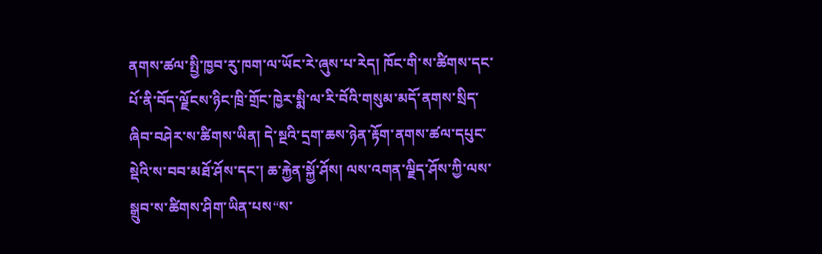ནགས་ཚལ་སྤྱི་ཁྱབ་རུ་ཁག་ལ་ཡོང་རེ་ཞུས་པ་རེད། ཁོང་གི་ས་ཚིགས་དང་པོ་ནི་བོད་ལྗོངས་ཉིང་ཁྲི་གྲོང་ཁྱེར་སྨི་ལ་རི་བོའི་གསུམ་མདོ་ནགས་སྲིད་ཞིབ་བཤེར་ས་ཚིགས་ཡིན། དེ་སྔའི་དྲག་ཆས་ཉེན་རྟོག་ནགས་ཚལ་དཔུང་སྡེའི་ས་བབ་མཐོ་ཤོས་དང་། ཆ་རྐྱེན་སྐྱོ་ཤོས། ལས་འགན་ལྗིད་ཤོས་ཀྱི་ལས་སྒྲུབ་ས་ཚིགས་ཤིག་ཡིན་པས“ས་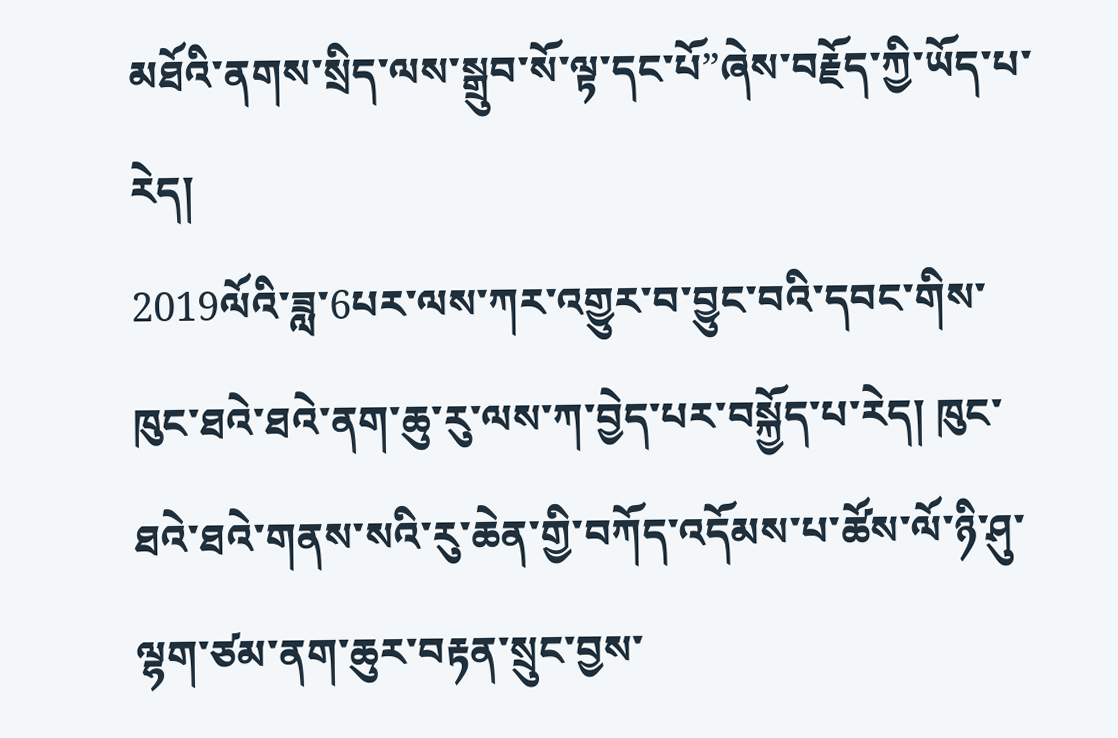མཐོའི་ནགས་སྲིད་ལས་སྒྲུབ་སོ་ལྟ་དང་པོ”ཞེས་བརྗོད་ཀྱི་ཡོད་པ་རེད།
2019ལོའི་ཟླ་6པར་ལས་ཀར་འགྱུར་བ་བྱུང་བའི་དབང་གིས་ཁུང་ཐའེ་ཐའེ་ནག་ཆུ་རུ་ལས་ཀ་བྱེད་པར་བསྐྱོད་པ་རེད། ཁུང་ཐའེ་ཐའེ་གནས་སའི་རུ་ཆེན་གྱི་བཀོད་འདོམས་པ་ཚོས་ལོ་ཉི་ཤུ་ལྷག་ཙམ་ནག་ཆུར་བརྟན་སྲུང་བྱས་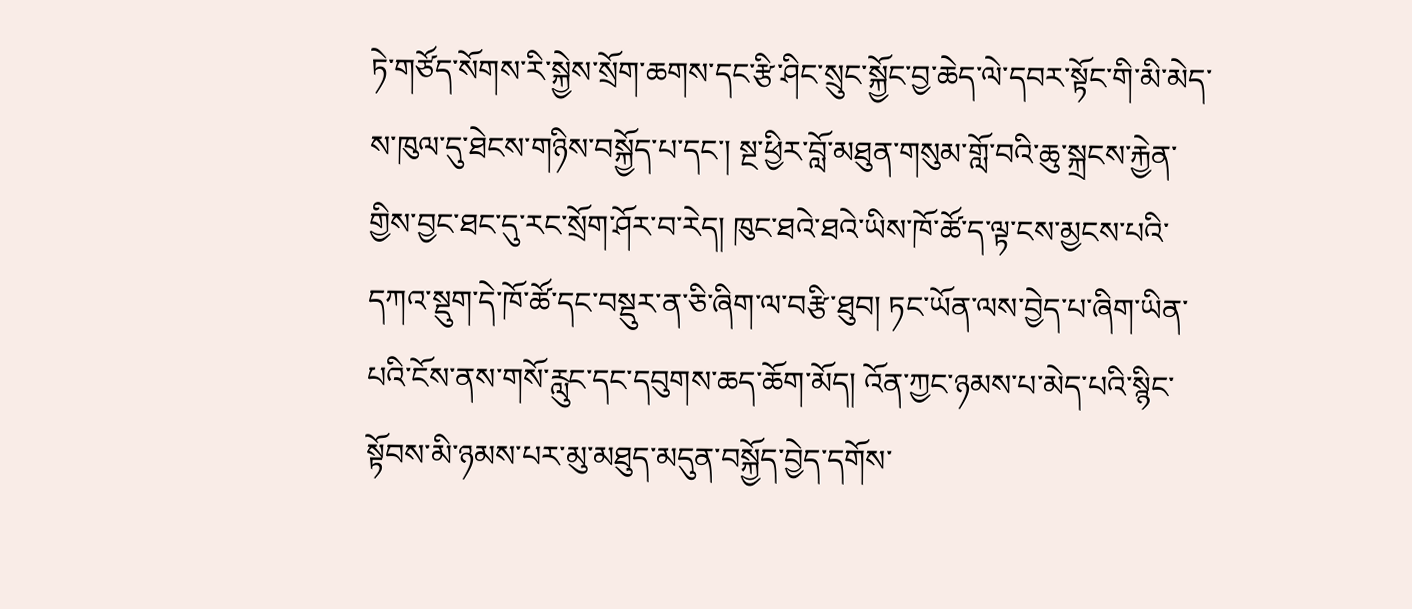ཏེ་གཙོད་སོགས་རི་སྐྱེས་སྲོག་ཆགས་དང་རྩི་ཤིང་སྲུང་སྐྱོང་བྱ་ཆེད་ལེ་དབར་སྟོང་གི་མི་མེད་ས་ཁུལ་དུ་ཐེངས་གཉིས་བསྐྱོད་པ་དང་། སྔ་ཕྱིར་བློ་མཐུན་གསུམ་གློ་བའི་ཆུ་སྐྲངས་རྐྱེན་གྱིས་བྱང་ཐང་དུ་རང་སྲོག་ཤོར་བ་རེད། ཁུང་ཐའེ་ཐའེ་ཡིས་ཁོ་ཚོ་ད་ལྟ་ངས་མྱངས་པའི་དཀའ་སྡུག་དེ་ཁོ་ཚོ་དང་བསྡུར་ན་ཅི་ཞིག་ལ་བརྩི་ཐུབ། ཏང་ཡོན་ལས་བྱེད་པ་ཞིག་ཡིན་པའི་ངོས་ནས་གསོ་རླུང་དང་དབུགས་ཆད་ཆོག་མོད། འོན་ཀྱང་ཉམས་པ་མེད་པའི་སྙིང་སྟོབས་མི་ཉམས་པར་མུ་མཐུད་མདུན་བསྐྱོད་བྱེད་དགོས་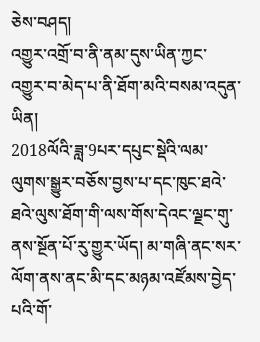ཅེས་བཤད།
འགྱུར་འགྲོ་བ་ནི་ནམ་དུས་ཡིན་ཀྱང་འགྱུར་བ་མེད་པ་ནི་ཐོག་མའི་བསམ་འདུན་ཡིན།
2018ལོའི་ཟླ་9པར་དཔུང་སྡེའི་ལམ་ལུགས་སྒྱུར་བཅོས་བྱས་པ་དང་ཁུང་ཐའེ་ཐའེ་ལུས་ཐོག་གི་ལས་གོས་དེའང་ལྗང་གུ་ནས་སྔོན་པོ་རུ་གྱུར་ཡོད། མ་གཞི་ནང་སར་ལོག་ནས་ནང་མི་དང་མཉམ་འཛོམས་བྱེད་པའི་གོ་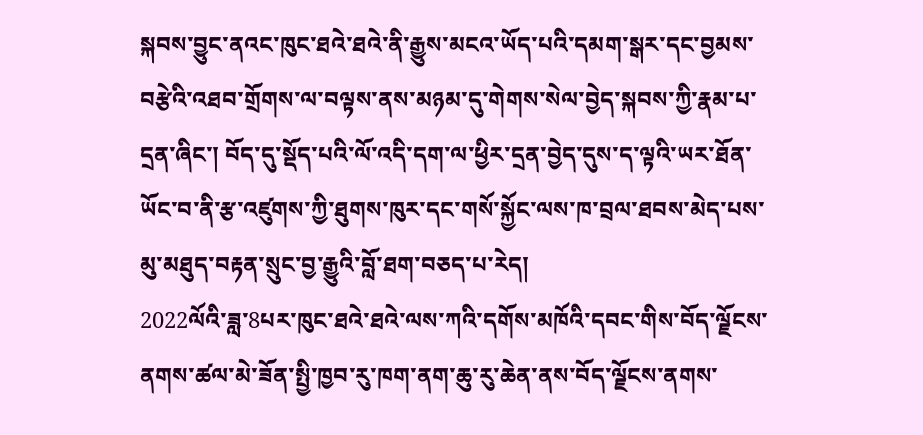སྐབས་བྱུང་ནའང་ཁུང་ཐའེ་ཐའེ་ནི་རྒྱུས་མངའ་ཡོད་པའི་དམག་སྒར་དང་བྱམས་བརྩེའི་འཐབ་གྲོགས་ལ་བལྟས་ནས་མཉམ་དུ་གེགས་སེལ་བྱེད་སྐབས་ཀྱི་རྣམ་པ་དྲན་ཞིང་། བོད་དུ་སྡོད་པའི་ལོ་འདི་དག་ལ་ཕྱིར་དྲན་བྱེད་དུས་ད་ལྟའི་ཡར་ཐོན་ཡོང་བ་ནི་རྩ་འཛུགས་ཀྱི་ཐུགས་ཁུར་དང་གསོ་སྐྱོང་ལས་ཁ་བྲལ་ཐབས་མེད་པས་མུ་མཐུད་བརྟན་སྲུང་བྱ་རྒྱུའི་བློ་ཐག་བཅད་པ་རེད།
2022ལོའི་ཟླ་8པར་ཁུང་ཐའེ་ཐའེ་ལས་ཀའི་དགོས་མཁོའི་དབང་གིས་བོད་ལྗོངས་ནགས་ཚལ་མེ་ཟོན་སྤྱི་ཁྱབ་རུ་ཁག་ནག་ཆུ་རུ་ཆེན་ནས་བོད་ལྗོངས་ནགས་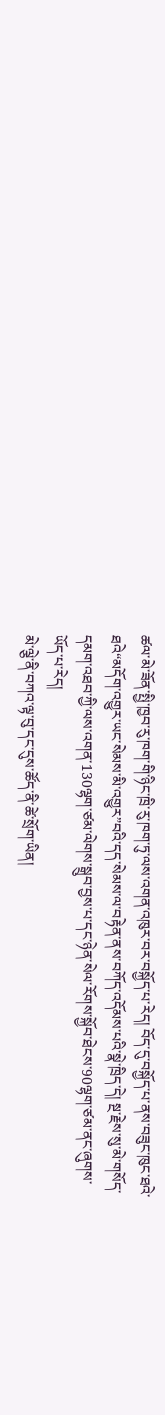ཚལ་མེ་ཟོན་སྤྱི་ཁྱབ་རུ་ཁག་གི་ཉིང་ཁྲི་རུ་ཁག་ཏུ་ལས་འགན་འཁུར་བར་བསྐྱོད་པ་རེད། བོད་དུ་བསྐྱོད་པ་ནས་བཟུང་ཁུང་ཐའེ་ཐའེ“མདོག་འགྱུར་ཡང་སེམས་མི་འགྱུར”བའི་དད་སེམས་ལ་བརྟེན་ནས་བཀོད་འདོམས་པའི་སྣེ་ཁྲིད་དེ། སྔ་རྗེས་སུ་མེ་གསོད་དམག་འཐབ་ཀྱི་ལས་འགན་130ལྷག་ཙམ་ལེགས་སྒྲུབ་བྱས་པ་དང་ཉེན་སེལ་རོགས་སྐྱོབ་ཐེངས་90ལྷག་ཙམ་ནང་ཞུགས་ཡོད་པ་རེད།
མེ་ལྕེ་ནི་བཀའ་ལྟ་བུ་དང་དུས་ཚོད་ནི་ཚེ་སྲོག་ཡིན།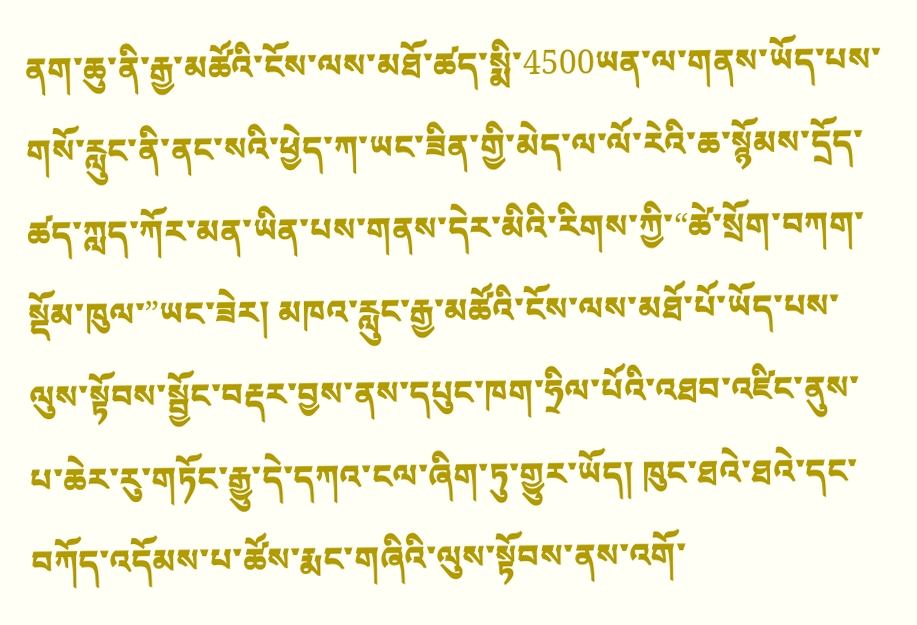ནག་ཆུ་ནི་རྒྱ་མཚོའི་ངོས་ལས་མཐོ་ཚད་སྨི་4500ཡན་ལ་གནས་ཡོད་པས་གསོ་རླུང་ནི་ནང་སའི་ཕྱེད་ཀ་ཡང་ཟིན་གྱི་མེད་ལ་ལོ་རེའི་ཆ་སྙོམས་དྲོད་ཚད་ཀླད་ཀོར་མན་ཡིན་པས་གནས་དེར་མིའི་རིགས་ཀྱི་“ཚེ་སྲོག་བཀག་སྡོམ་ཁུལ་”ཡང་ཟེར། མཁའ་རླུང་རྒྱ་མཚོའི་ངོས་ལས་མཐོ་པོ་ཡོད་པས་ལུས་སྟོབས་སྦྱོང་བརྡར་བྱས་ནས་དཔུང་ཁག་ཧྲིལ་པོའི་འཐབ་འཛིང་ནུས་པ་ཆེར་རུ་གཏོང་རྒྱུ་དེ་དཀའ་ངལ་ཞིག་ཏུ་གྱུར་ཡོད། ཁུང་ཐའེ་ཐའེ་དང་བཀོད་འདོམས་པ་ཚོས་རྨང་གཞིའི་ལུས་སྟོབས་ནས་འགོ་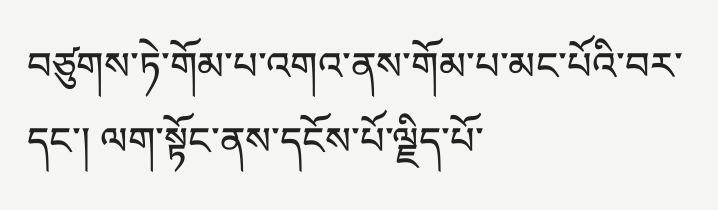བཙུགས་ཏེ་གོམ་པ་འགའ་ནས་གོམ་པ་མང་པོའི་བར་དང་། ལག་སྟོང་ནས་དངོས་པོ་ལྗིད་པོ་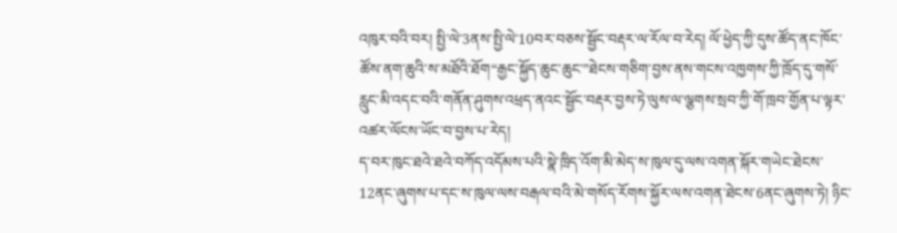འཁུར་བའི་བར། སྤྱི་ལེ་3ནས་སྤྱི་ལེ་10བར་བཅས་སྦྱོང་བརྡར་ལ་རོལ་བ་རེད། ལོ་ཕྱེད་ཀྱི་དུས་ཚོད་ནང་ཁོང་ཚོས་ནག་ཆུའི་ས་མཐོའི་ཐོག“རྒྱང་སྐྱོད་ཆུང་ཆུང་”ཐེངས་གཅིག་བྱས་ནས་གངས་འཁྱགས་ཀྱི་ཁྲོད་དུ་གསོ་རླུང་མི་འདང་བའི་གནོན་ཤུགས་འཕྲད་ནའང་སྦྱོང་བརྡར་བྱས་ཏེ་ལུས་ལ་ལྕགས་སྲབ་ཀྱི་གོ་ཁྲབ་གྱོན་པ་ལྟར་འཚར་ལོངས་ཡོང་བ་བྱས་པ་རེད།
ད་བར་ཁུང་ཐའེ་ཐའེ་བཀོད་འདོམས་པའི་སྣེ་ཁྲིད་འོག་མི་མེད་ས་ཁུལ་དུ་ལས་འགན་སྐོར་གཡེང་ཐེངས་12ནང་ཞུགས་པ་དང་ས་ཁུལ་ལས་བརྒལ་བའི་མེ་གསོད་རོགས་སྐྱོར་ལས་འགན་ཐེངས་6ནང་ཞུགས་ཏེ། ཉིང་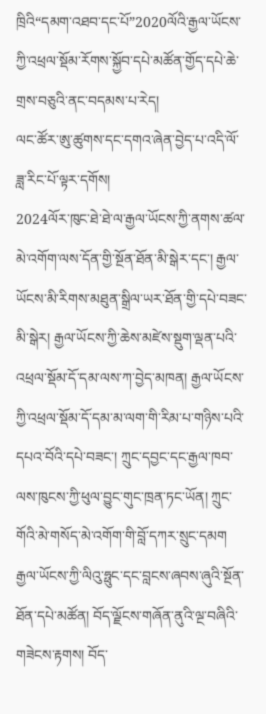ཁྲིའི“དམག་འཐབ་དང་པོ”2020ལོའི་རྒྱལ་ཡོངས་ཀྱི་འཕྲལ་སྡོམ་རོགས་སྐྱོབ་དཔེ་མཚོན་གྱོད་དཔེ་ཆེ་གྲས་བཅུའི་ནང་བདམས་པ་རེད།
ལང་ཚོར་ཨུ་ཚུགས་དང་དགའ་ཞེན་བྱེད་པ་འདི་ལོ་ཟླ་རིང་པོ་ལྟར་དགོས།
2024ལོར་ཁུང་ཐེ་ཐེ་ལ་རྒྱལ་ཡོངས་ཀྱི་ནགས་ཚལ་མེ་འགོག་ལས་དོན་གྱི་སྔོན་ཐོན་མི་སྒེར་དང་། རྒྱལ་ཡོངས་མི་རིགས་མཐུན་སྒྲིལ་ཡར་ཐོན་གྱི་དཔེ་བཟང་མི་སྒེར། རྒྱལ་ཡོངས་ཀྱི་ཆེས་མཛེས་སྡུག་ལྡན་པའི་འཕྲལ་སྡོམ་དོ་དམ་ལས་ཀ་བྱེད་མཁན། རྒྱལ་ཡོངས་ཀྱི་འཕྲལ་སྡོམ་དོ་དམ་མ་ལག་གི་རིམ་པ་གཉིས་པའི་དཔའ་བོའི་དཔེ་བཟང་། ཀྲུང་དབྱང་དང་རྒྱལ་ཁབ་ལས་ཁུངས་ཀྱི་ཕུལ་བྱུང་གུང་ཁྲན་ཏང་ཡོན། ཀྲུང་གོའི་མེ་གསོད་མེ་འགོག་གི་བློ་དཀར་སྲུང་དམག རྒྱལ་ཡོངས་ཀྱི་ལིའུ་ཧྥུང་དང་བླངས་ཞབས་ཞུའི་སྔོན་ཐོན་དཔེ་མཚོན། བོད་ལྗོངས་གཞོན་ནུའི་ལྔ་བཞིའི་གཟེངས་རྟགས། བོད་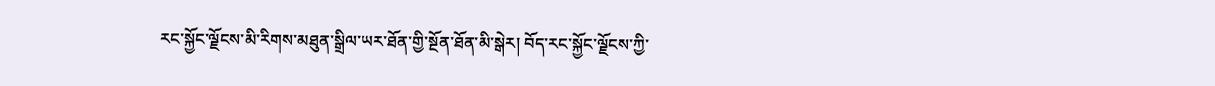རང་སྐྱོང་ལྗོངས་མི་རིགས་མཐུན་སྒྲིལ་ཡར་ཐོན་གྱི་སྔོན་ཐོན་མི་སྒེར། བོད་རང་སྐྱོང་ལྗོངས་ཀྱི་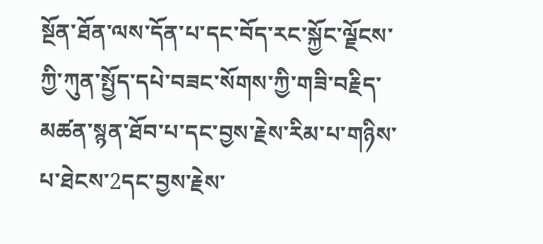སྔོན་ཐོན་ལས་དོན་པ་དང་བོད་རང་སྐྱོང་ལྗོངས་ཀྱི་ཀུན་སྤྱོད་དཔེ་བཟང་སོགས་ཀྱི་གཟི་བརྗིད་མཚན་སྙན་ཐོབ་པ་དང་བྱས་རྗེས་རིམ་པ་གཉིས་པ་ཐེངས་2དང་བྱས་རྗེས་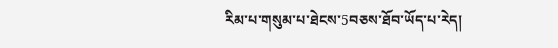རིམ་པ་གསུམ་པ་ཐེངས་5བཅས་ཐོབ་ཡོད་པ་རེད།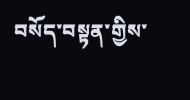བསོད་བསྟན་གྱིས་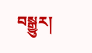བསྒྱུར།